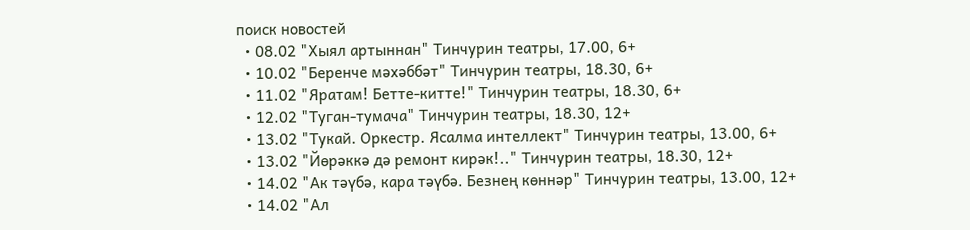поиск новостей
  • 08.02 "Хыял артыннан" Тинчурин театры, 17.00, 6+
  • 10.02 "Беренче мәхәббәт" Тинчурин театры, 18.30, 6+
  • 11.02 "Яратам! Бетте-китте!" Тинчурин театры, 18.30, 6+
  • 12.02 "Туган-тумача" Тинчурин театры, 18.30, 12+
  • 13.02 "Тукай. Оркестр. Ясалма интеллект" Тинчурин театры, 13.00, 6+
  • 13.02 "Йөрәккә дә ремонт кирәк!.." Тинчурин театры, 18.30, 12+
  • 14.02 "Ак тәүбә, кара тәүбә. Безнең көннәр" Тинчурин театры, 13.00, 12+
  • 14.02 "Ал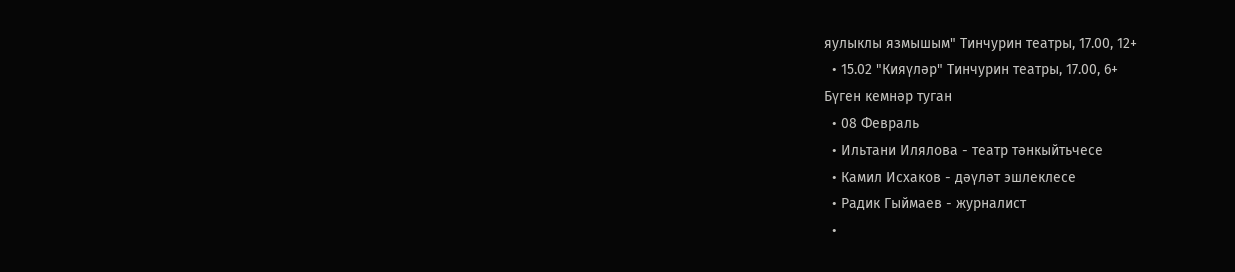яулыклы язмышым" Тинчурин театры, 17.00, 12+
  • 15.02 "Кияүләр" Тинчурин театры, 17.00, 6+
Бүген кемнәр туган
  • 08 Февраль
  • Ильтани Илялова - театр тәнкыйтьчесе
  • Камил Исхаков - дәүләт эшлеклесе
  • Радик Гыймаев - журналист
  •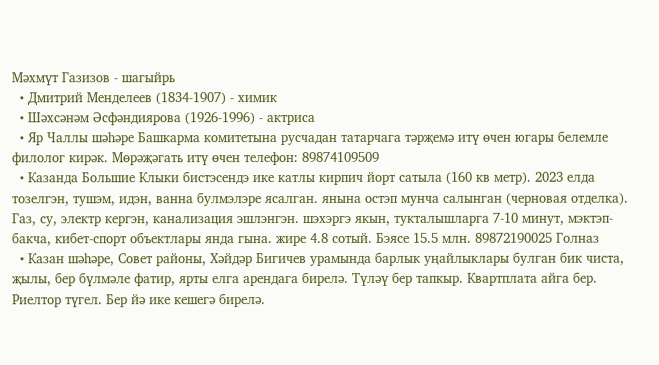Мәхмүт Газизов - шагыйрь
  • Дмитрий Менделеев (1834-1907) - химик
  • Шәхсәнәм Әсфәндиярова (1926-1996) - актриса
  • Яр Чаллы шәһәре Башкарма комитетына русчадан татарчага тәрҗемә итү өчен югары белемле филолог кирәк. Мөрәҗәгать итү өчен телефон: 89874109509
  • Казанда Большие Клыки бистэсендэ ике катлы кирпич йорт сатыла (160 кв метр). 2023 елда тозелгэн, тушэм, идэн, ванна булмэлэре ясалган. янына остэп мунча салынган (черновая отделка). Газ, су, электр кергэн, канализация эшлэнгэн. шэхэргэ якын, тукталышларга 7-10 минут, мэктэп-бакча, кибет-спорт объектлары янда гына. жире 4.8 сотый. Бэясе 15.5 млн. 89872190025 Голназ
  • Казан шәһәре, Совет районы, Хәйдәр Бигичев урамында барлык уңайлыклары булган бик чиста, җылы, бер бүлмәле фатир, ярты елга арендага бирелә. Түләү бер тапкыр. Квартплата айга бер. Риелтор түгел. Бер йә ике кешегә бирелә.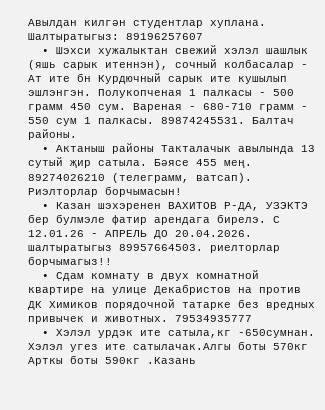Авылдан килгән студентлар хуплана. Шалтыратыгыз: 89196257607
  • Шэхси хужалыктан свежий хэлэл шашлык (яшь сарык итеннэн), сочный колбасалар - Ат ите бн Курдючный сарык ите кушылып эшлэнгэн. Полукопченая 1 палкасы - 500 грамм 450 сум. Вареная - 680-710 грамм - 550 сум 1 палкасы. 89874245531. Балтач районы.
  • Актаныш районы Такталачык авылында 13 сутый җир сатыла. Бәясе 455 мең. 89274026210 (телеграмм, ватсап). Риэлторлар борчымасын!
  • Казан шэхэренен ВАХИТОВ Р-ДА, УЗЭКТЭ бер булмэле фатир арендага бирелэ. С 12.01.26 - АПРЕЛЬ ДО 20.04.2026. шалтыратыгыз 89957664503. риелторлар борчымагыз!!
  • Сдам комнату в двух комнатной квартире на улице Декабристов на против ДК Химиков порядочной татарке без вредных привычек и животных. 79534935777
  • Хэлэл урдэк ите сатыла,кг -650сумнан. Хэлэл угез ите сатылачак.Алгы боты 570кг Арткы боты 590кг .Казань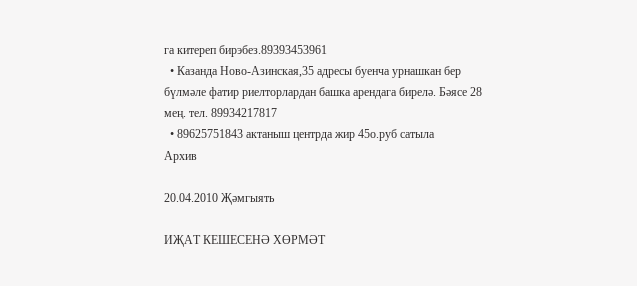га китереп бирэбез.89393453961
  • Казанда Ново-Азинская,35 адресы буенча урнашкан бер бүлмәле фатир риелторлардан башка арендага бирелә. Бәясе 28 мең. тел. 89934217817
  • 89625751843 актаныш центрда жир 45о.руб сатыла
Архив

20.04.2010 Җәмгыять

ИҖАТ КЕШЕСЕНӘ ХӨРМӘТ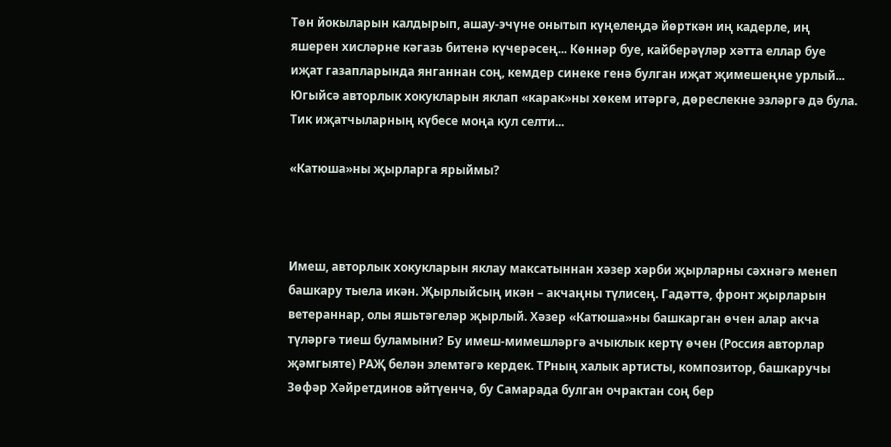Төн йокыларын калдырып, ашау-эчүне онытып күңелеңдә йөрткән иң кадерле, иң яшерен хисләрне кәгазь битенә күчерәсең... Көннәр буе, кайберәүләр хәтта еллар буе иҗат газапларында янганнан соң, кемдер синеке генә булган иҗат җимешеңне урлый... Югыйсә авторлык хокукларын яклап «карак»ны хөкем итәргә, дөреслекне эзләргә дә була. Тик иҗатчыларның күбесе моңа кул селти...

«Катюша»ны җырларга ярыймы?



Имеш, авторлык хокукларын яклау максатыннан хәзер хәрби җырларны сәхнәгә менеп башкару тыела икән. Җырлыйсың икән – акчаңны түлисең. Гадәттә, фронт җырларын ветераннар, олы яшьтәгеләр җырлый. Хәзер «Катюша»ны башкарган өчен алар акча түләргә тиеш буламыни? Бу имеш-мимешләргә ачыклык кертү өчен (Россия авторлар җәмгыяте) РАҖ белән элемтәгә кердек. ТРның халык артисты, композитор, башкаручы Зөфәр Хәйретдинов әйтүенчә, бу Самарада булган очрактан соң бер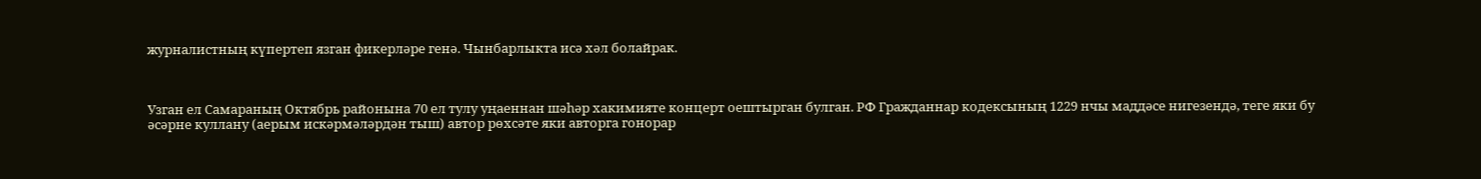журналистның күпертеп язган фикерләре генә. Чынбарлыкта исә хәл болайрак.



Узган ел Самараның Октябрь районына 70 ел тулу уңаеннан шәһәр хакимияте концерт оештырган булган. РФ Гражданнар кодексының 1229 нчы маддәсе нигезендә, теге яки бу әсәрне куллану (аерым искәрмәләрдән тыш) автор рөхсәте яки авторга гонорар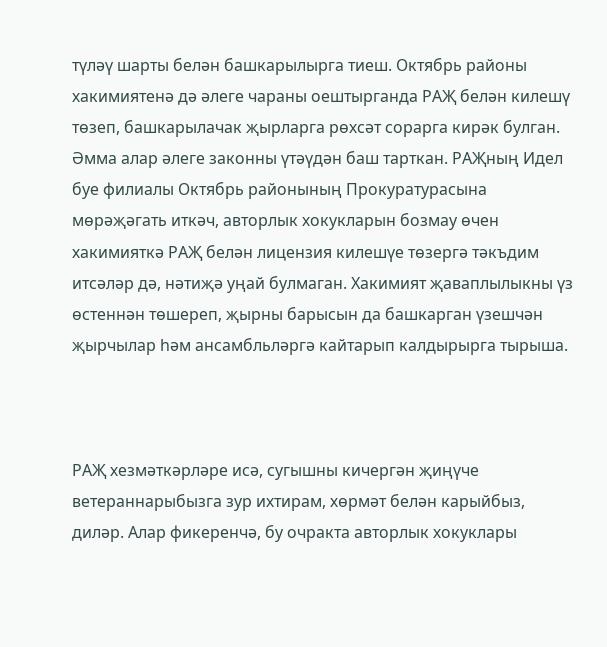түләү шарты белән башкарылырга тиеш. Октябрь районы хакимиятенә дә әлеге чараны оештырганда РАҖ белән килешү төзеп, башкарылачак җырларга рөхсәт сорарга кирәк булган. Әмма алар әлеге законны үтәүдән баш тарткан. РАҖның Идел буе филиалы Октябрь районының Прокуратурасына мөрәҗәгать иткәч, авторлык хокукларын бозмау өчен хакимияткә РАҖ белән лицензия килешүе төзергә тәкъдим итсәләр дә, нәтиҗә уңай булмаган. Хакимият җаваплылыкны үз өстеннән төшереп, җырны барысын да башкарган үзешчән җырчылар һәм ансамбльләргә кайтарып калдырырга тырыша.



РАҖ хезмәткәрләре исә, сугышны кичергән җиңүче ветераннарыбызга зур ихтирам, хөрмәт белән карыйбыз, диләр. Алар фикеренчә, бу очракта авторлык хокуклары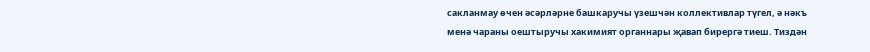сакланмау өчен әсәрләрне башкаручы үзешчән коллективлар түгел, ә нәкъ менә чараны оештыручы хакимият органнары җавап бирергә тиеш. Тиздән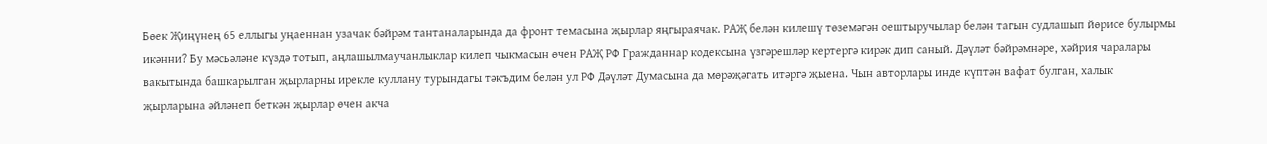Бөек Җиңүнең 65 еллыгы уңаеннан узачак бәйрәм тантаналарында да фронт темасына җырлар яңгыраячак. РАҖ белән килешү төземәгән оештыручылар белән тагын судлашып йөрисе булырмы икәнни? Бу мәсьәләне күздә тотып, аңлашылмаучанлыклар килеп чыкмасын өчен РАҖ РФ Гражданнар кодексына үзгәрешләр кертергә кирәк дип саный. Дәүләт бәйрәмнәре, хәйрия чаралары вакытында башкарылган җырларны ирекле куллану турындагы тәкъдим белән ул РФ Дәүләт Думасына да мөрәҗәгать итәргә җыена. Чын авторлары инде күптән вафат булган, халык җырларына әйләнеп беткән җырлар өчен акча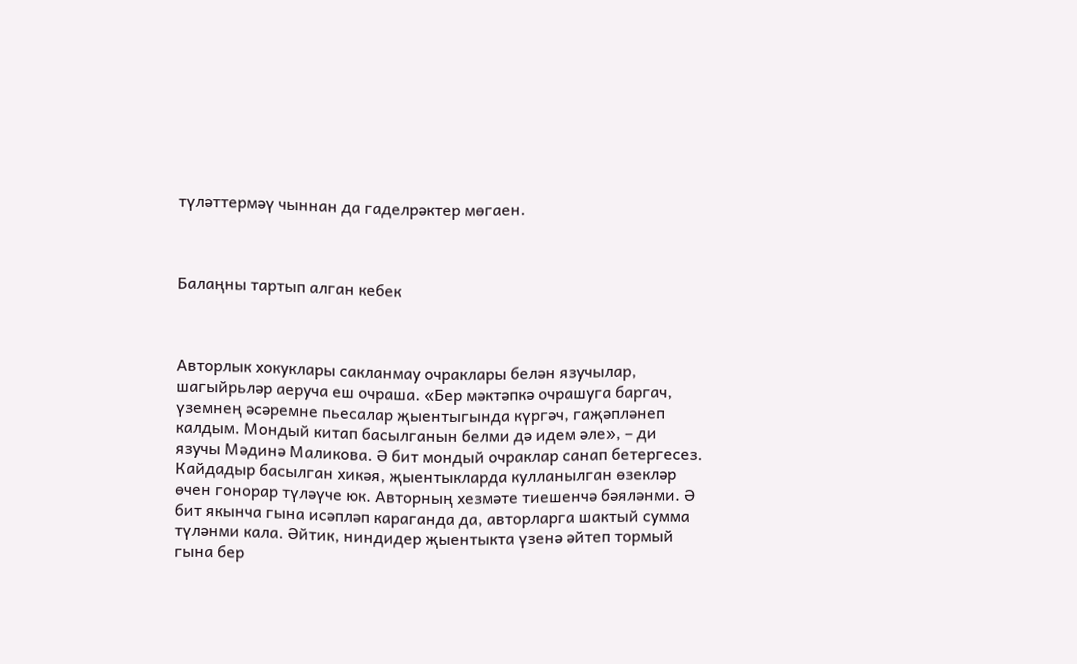түләттермәү чыннан да гаделрәктер мөгаен.



Балаңны тартып алган кебек



Авторлык хокуклары сакланмау очраклары белән язучылар, шагыйрьләр аеруча еш очраша. «Бер мәктәпкә очрашуга баргач, үземнең әсәремне пьесалар җыентыгында күргәч, гаҗәпләнеп калдым. Мондый китап басылганын белми дә идем әле», – ди язучы Мәдинә Маликова. Ә бит мондый очраклар санап бетергесез. Кайдадыр басылган хикәя, җыентыкларда кулланылган өзекләр өчен гонорар түләүче юк. Авторның хезмәте тиешенчә бәяләнми. Ә бит якынча гына исәпләп караганда да, авторларга шактый сумма түләнми кала. Әйтик, ниндидер җыентыкта үзенә әйтеп тормый гына бер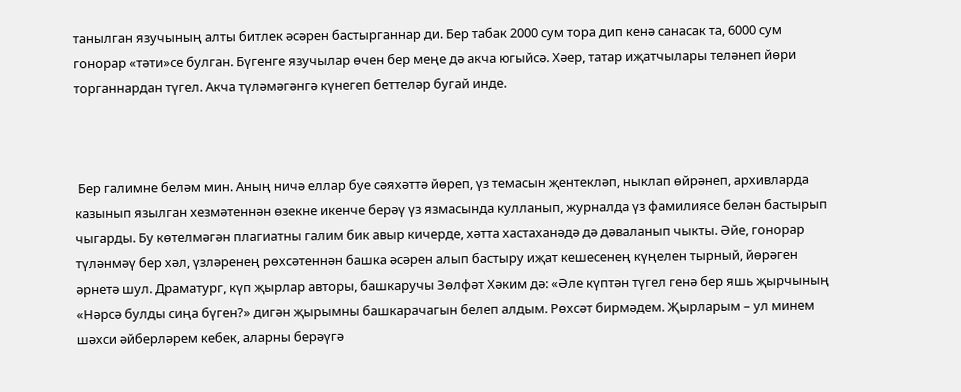танылган язучының алты битлек әсәрен бастырганнар ди. Бер табак 2000 сум тора дип кенә санасак та, 6000 сум гонорар «тәти»се булган. Бүгенге язучылар өчен бер меңе дә акча югыйсә. Хәер, татар иҗатчылары теләнеп йөри торганнардан түгел. Акча түләмәгәнгә күнегеп беттеләр бугай инде.



 Бер галимне беләм мин. Аның ничә еллар буе сәяхәттә йөреп, үз темасын җентекләп, ныклап өйрәнеп, архивларда казынып язылган хезмәтеннән өзекне икенче берәү үз язмасында кулланып, журналда үз фамилиясе белән бастырып чыгарды. Бу көтелмәгән плагиатны галим бик авыр кичерде, хәтта хастаханәдә дә дәваланып чыкты. Әйе, гонорар түләнмәү бер хәл, үзләренең рөхсәтеннән башка әсәрен алып бастыру иҗат кешесенең күңелен тырный, йөрәген әрнетә шул. Драматург, күп җырлар авторы, башкаручы Зөлфәт Хәким дә: «Әле күптән түгел генә бер яшь җырчының «Нәрсә булды сиңа бүген?» дигән җырымны башкарачагын белеп алдым. Рөхсәт бирмәдем. Җырларым – ул минем шәхси әйберләрем кебек, аларны берәүгә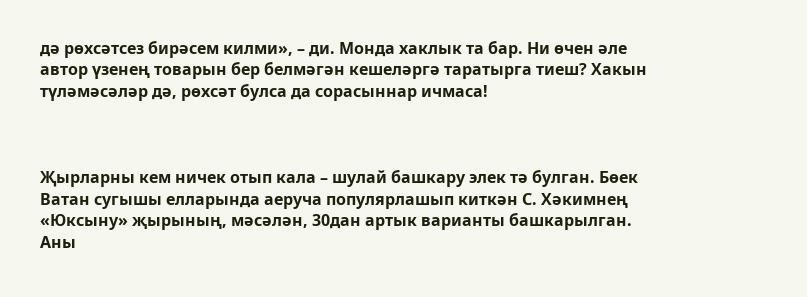дә рөхсәтсез бирәсем килми», – ди. Монда хаклык та бар. Ни өчен әле автор үзенең товарын бер белмәгән кешеләргә таратырга тиеш? Хакын түләмәсәләр дә, рөхсәт булса да сорасыннар ичмаса!



Җырларны кем ничек отып кала – шулай башкару элек тә булган. Бөек Ватан сугышы елларында аеруча популярлашып киткән С. Хәкимнең «Юксыну» җырының, мәсәлән, 30дан артык варианты башкарылган. Аны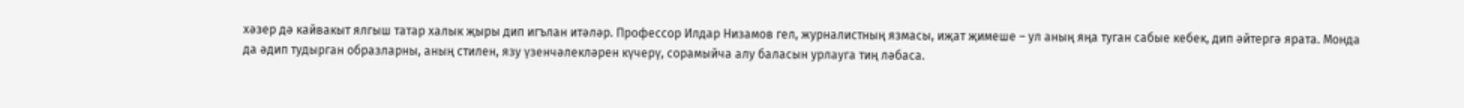хәзер дә кайвакыт ялгыш татар халык җыры дип игълан итәләр. Профессор Илдар Низамов гел, журналистның язмасы, иҗат җимеше – ул аның яңа туган сабые кебек, дип әйтергә ярата. Монда да әдип тудырган образларны, аның стилен, язу үзенчәлекләрен күчерү, сорамыйча алу баласын урлауга тиң ләбаса.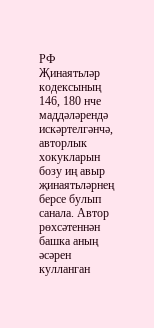РФ Җинаятьләр кодексының 146, 180 нче маддәләрендә искәртелгәнчә, авторлык хокукларын бозу иң авыр җинаятьләрнең берсе булып санала. Автор рөхсәтеннән башка аның әсәрен кулланган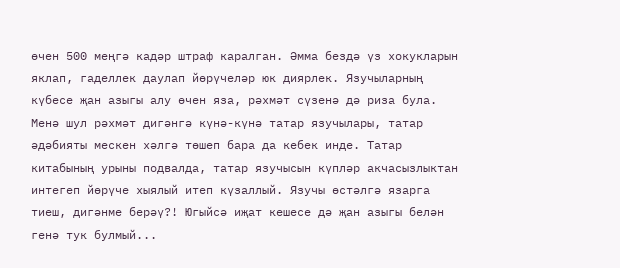өчен 500 меңгә кадәр штраф каралган. Әмма бездә үз хокукларын яклап, гаделлек даулап йөрүчеләр юк диярлек. Язучыларның күбесе җан азыгы алу өчен яза, рәхмәт сүзенә дә риза була. Менә шул рәхмәт дигәнгә күнә-күнә татар язучылары, татар әдәбияты мескен хәлгә төшеп бара да кебек инде. Татар китабының урыны подвалда, татар язучысын күпләр акчасызлыктан интегеп йөрүче хыялый итеп күзаллый. Язучы өстәлгә язарга тиеш, дигәнме берәү?! Югыйсә иҗат кешесе дә җан азыгы белән генә тук булмый...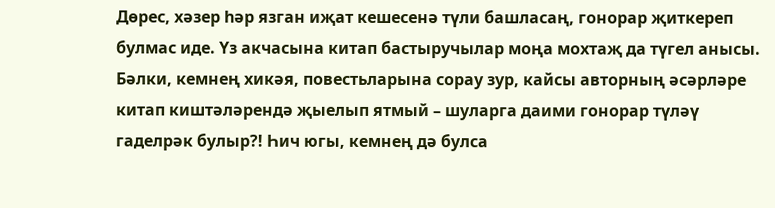Дөрес, хәзер һәр язган иҗат кешесенә түли башласаң, гонорар җиткереп булмас иде. Үз акчасына китап бастыручылар моңа мохтаҗ да түгел анысы. Бәлки, кемнең хикәя, повестьларына сорау зур, кайсы авторның әсәрләре китап киштәләрендә җыелып ятмый – шуларга даими гонорар түләү гаделрәк булыр?! Һич югы, кемнең дә булса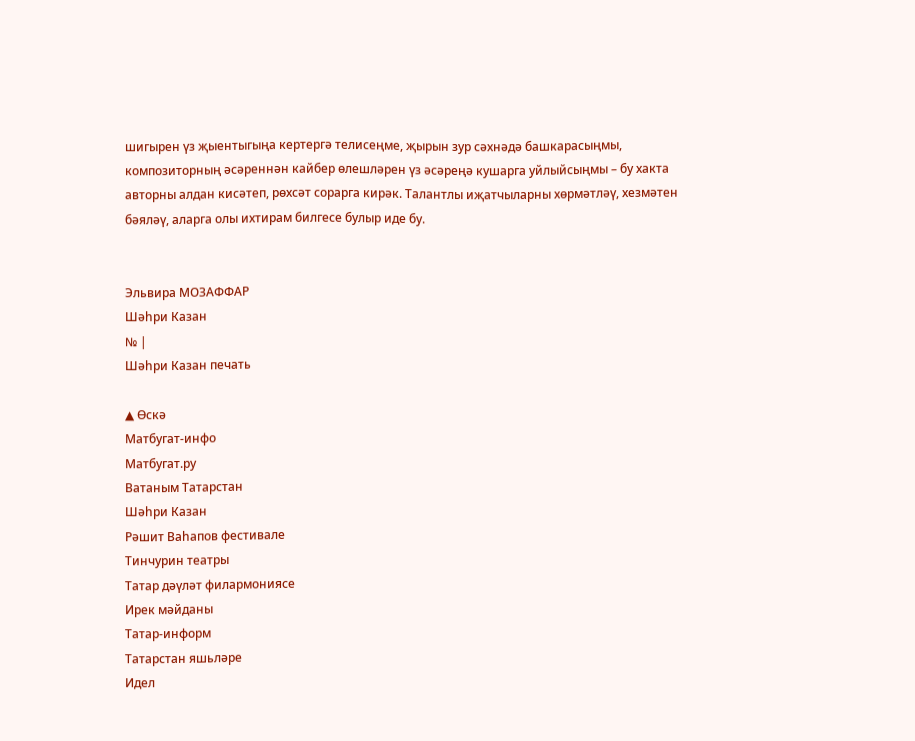шигырен үз җыентыгыңа кертергә телисеңме, җырын зур сәхнәдә башкарасыңмы, композиторның әсәреннән кайбер өлешләрен үз әсәреңә кушарга уйлыйсыңмы – бу хакта авторны алдан кисәтеп, рөхсәт сорарга кирәк. Талантлы иҗатчыларны хөрмәтләү, хезмәтен бәяләү, аларга олы ихтирам билгесе булыр иде бу.


Эльвира МОЗАФФАР
Шәһри Казан
№ |
Шәһри Казан печать

▲ Өскә
Матбугат-инфо
Матбугат.ру
Ватаным Татарстан
Шәһри Казан
Рәшит Ваһапов фестивале
Тинчурин театры
Татар дәүләт филармониясе
Ирек мәйданы
Татар-информ
Татарстан яшьләре
Идел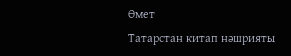Өмет
Татарстан китап нәшрияты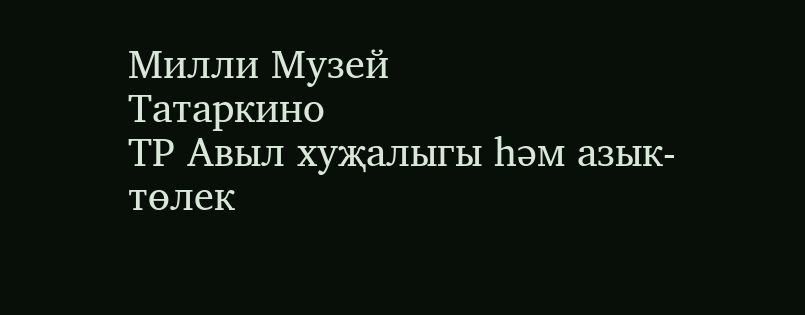Милли Музей
Татаркино
ТР Авыл хуҗалыгы һәм азык-төлек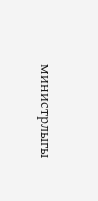министрлыгы